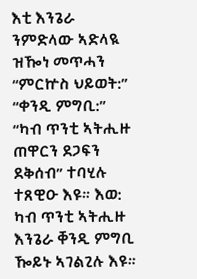እቲ እንጌራ ንምድላው ኣድላዪ ዝዀነ መጥሓን
“ምርኵስ ህይወት:” “ቀንዲ ምግቢ:” “ካብ ጥንቲ ኣትሒዙ ጠዋርን ደጋፍን ደቅሰብ” ተባሂሉ ተጸዊዑ እዩ። እወ: ካብ ጥንቲ ኣትሒዙ እንጌራ ቐንዲ ምግቢ ዀይኑ ኣገልጊሉ እዩ።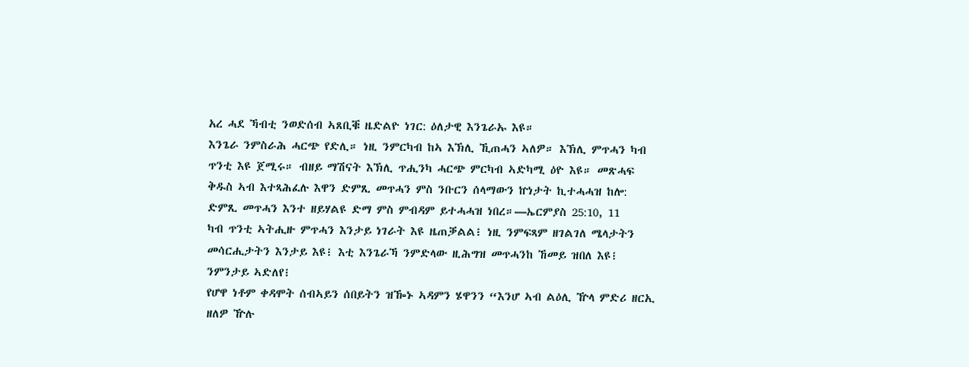አረ ሓደ ኻብቲ ንወድሰብ ኣጸቢቑ ዜድልዮ ነገር: ዕለታዊ እንጌራኡ እዩ።
እንጌራ ንምስራሕ ሓርጭ የድሊ። ነዚ ንምርካብ ከኣ እኽሊ ኺጠሓን ኣለዎ። እኽሊ ምጥሓን ካብ ጥንቲ እዩ ጀሚሩ። ብዘይ ማሽናት እኽሊ ጥሒንካ ሓርጭ ምርካብ ኣድካሚ ዕዮ እዩ። መጽሓፍ ቅዱስ ኣብ እተጻሕፈሉ እዋን ድምጺ መጥሓን ምስ ንቡርን ሰላማውን ኵነታት ኪተሓሓዝ ከሎ: ድምጺ መጥሓን እንተ ዘይሃልዩ ድማ ምስ ምብዳም ይተሓሓዝ ነበረ።—ኤርምያስ 25:10, 11
ካብ ጥንቲ ኣትሒዙ ምጥሓን እንታይ ነገራት እዩ ዜጠቓልል፧ ነዚ ንምፍጻም ዘገልገለ ሜላታትን መሳርሒታትን እንታይ እዩ፧ እቲ እንጌራኻ ንምድላው ዚሕግዝ መጥሓንከ ኸመይ ዝበለ እዩ፧
ንምንታይ ኣድለየ፧
የሆዋ ነቶም ቀዳሞት ሰብኣይን ሰበይትን ዝዀኑ ኣዳምን ሄዋንን “እንሆ ኣብ ልዕሊ ዅላ ምድሪ ዘርኢ ዘለዎ ዅሉ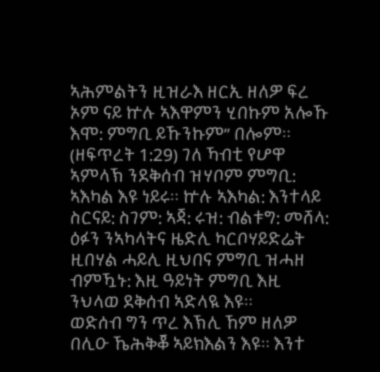ኣሕምልትን ዚዝራእ ዘርኢ ዘለዎ ፍረ ኦም ናይ ኵሉ ኣእዋምን ሂበኩም አሎኹ እሞ: ምግቢ ይኹንኩም” በሎም። (ዘፍጥረት 1:29) ገለ ኻብቲ የሆዋ ኣምላኽ ንደቅሰብ ዝሃቦም ምግቢ: ኣእካል እዩ ነይሩ። ኵሉ ኣእካል: እንተላይ ስርናይ: ስገም: ኣጃ: ሩዝ: ብልቱግ: መሸላ: ዕፉን ንኣካላትና ዜድሊ ካርቦሃይድሬት ዚበሃል ሓይሊ ዚህበና ምግቢ ዝሓዘ ብምዃኑ: እዚ ዓይነት ምግቢ እዚ ንህላወ ደቅሰብ ኣድላዪ እዩ።
ወድሰብ ግን ጥረ እኽሊ ኸም ዘለዎ በሊዑ ኼሕቅቖ ኣይክእልን እዩ። እንተ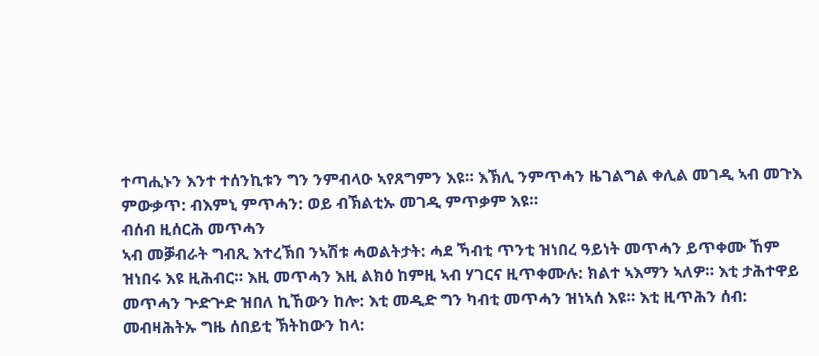ተጣሒኑን እንተ ተሰንኪቱን ግን ንምብላዑ ኣየጸግምን እዩ። እኽሊ ንምጥሓን ዜገልግል ቀሊል መገዲ ኣብ መጉእ ምውቃጥ: ብእምኒ ምጥሓን: ወይ ብኽልቲኡ መገዲ ምጥቃም እዩ።
ብሰብ ዚሰርሕ መጥሓን
ኣብ መቓብራት ግብጺ እተረኽበ ንኣሽቱ ሓወልትታት: ሓደ ኻብቲ ጥንቲ ዝነበረ ዓይነት መጥሓን ይጥቀሙ ኸም ዝነበሩ እዩ ዚሕብር። እዚ መጥሓን እዚ ልክዕ ከምዚ ኣብ ሃገርና ዚጥቀሙሉ: ክልተ ኣእማን ኣለዎ። እቲ ታሕተዋይ መጥሓን ጕድጕድ ዝበለ ኪኸውን ከሎ: እቲ መዲድ ግን ካብቲ መጥሓን ዝነኣሰ እዩ። እቲ ዚጥሕን ሰብ: መብዛሕትኡ ግዜ ሰበይቲ ኽትከውን ከላ: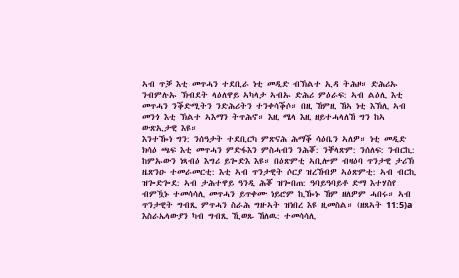ኣብ ጥቓ እቲ መጥሓን ተደቢራ ነቲ መዲድ ብኽልተ ኢዳ ትሕዞ። ድሕሪኡ ንብምሉኡ ኽብደት ላዕለዋይ ኣካላታ ኣብኡ ድሕሪ ምዕራፍ: ኣብ ልዕሊ እቲ መጥሓን ንቕድሚትን ንድሕሪትን ተንቀሳቕሶ። በዚ ኸምዚ ኸኣ ነቲ እኽሊ ኣብ መንጎ እቲ ኽልተ ኣእማን ትጥሕኖ። እዚ ሜላ እዚ ዘይተሓላለኸ ግን ከኣ ውጽኢታዊ እዩ።
እንተዀነ ግን: ንሰዓታት ተደቢርካ ምጽናሕ ሕማቕ ሳዕቤን ኣለዎ። ነቲ መዲድ ክሳዕ ጫፍ እቲ መጥሓን ምድፋእን ምስሓብን ንሕቖ: ንቐላጽም: ንሰለፍ: ንብርኪ: ከምኡውን ነጻብዕ እግሪ ይጐድእ እዩ። በዕጽምቲ ኣቢሎም ብዛዕባ ጥንታዊ ታሪኽ ዜጽንዑ ተመራመርቲ: እቲ ኣብ ጥንታዊት ሶርያ ዝረኸብዎ ኣዕጽምቲ: ኣብ ብርኪ ዝጐድጐደ: ኣብ ታሕተዋይ ዓንዲ ሕቖ ዝጐበጠ: ዓባይዓባይቶ ድማ እተሃስየ ብምዃኑ ተመሳሳሊ መጥሓን ይጥቀሙ ነይሮም ኪዀኑ ኸም ዘለዎም ሓበሩ። ኣብ ጥንታዊት ግብጺ ምጥሓን ስራሕ ግዙኣት ዝነበረ እዩ ዚመስል። (ዘጸኣት 11:5)a እስራኤላውያን ካብ ግብጺ ኺወጹ ኸለዉ: ተመሳሳሊ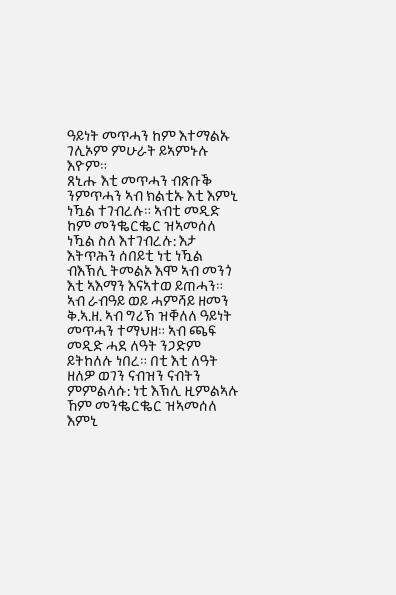ዓይነት መጥሓን ከም እተማልኡ ገሊኦም ምሁራት ይኣምኑሉ እዮም።
ጸኒሑ እቲ መጥሓን ብጽቡቕ ንምጥሓን ኣብ ክልቲኡ እቲ እምኒ ነዃል ተገብረሉ። ኣብቲ መዲድ ከም መንቈርቈር ዝኣመሰለ ነዃል ስለ እተገብረሉ: እታ እትጥሕን ሰበይቲ ነቲ ነዃል ብእኽሊ ትመልኦ እሞ ኣብ መንጎ እቲ ኣእማን እናኣተወ ይጠሓን። ኣብ ራብዓይ ወይ ሓምሻይ ዘመን ቅ.ኣ.ዘ. ኣብ ግሪኽ ዝቐለለ ዓይነት መጥሓን ተማህዘ። ኣብ ጫፍ መዲድ ሓደ ለዓት ንጋድም ይትከለሉ ነበረ። በቲ እቲ ለዓት ዘለዎ ወገን ናብዝን ናብትን ምምልላሱ: ነቲ እኽሊ ዚምልኣሉ ኸም መንቈርቈር ዝኣመሰለ እምኒ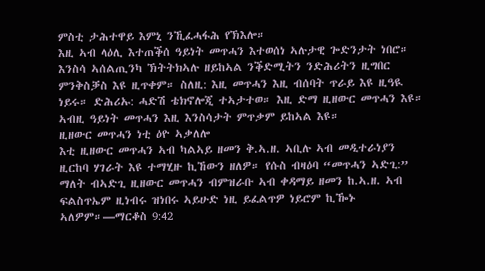ምስቲ ታሕተዋይ እምኒ ንኺፈሓፋሕ የኽእሎ።
እዚ ኣብ ላዕሊ እተጠቕሰ ዓይነት መጥሓን እተወሰነ ኣሉታዊ ጐድንታት ነበሮ። እንስሳ ኣሰልጢንካ ኽትትክኣሉ ዘይከኣል ንቕድሚትን ንድሕሪትን ዚግበር ምንቅስቓስ እዩ ዚጥቀም። ስለዚ: እዚ መጥሓን እዚ ብሰባት ጥራይ እዩ ዚዓዪ ነይሩ። ድሕሪኡ: ሓድሽ ቴክኖሎጂ ተኣታተወ። እዚ ድማ ዚዘውር መጥሓን እዩ። ኣብዚ ዓይነት መጥሓን እዚ እንስሳታት ምጥቃም ይከኣል እዩ።
ዚዘውር መጥሓን ነቲ ዕዮ ኣቃለሎ
እቲ ዚዘውር መጥሓን ኣብ ካልኣይ ዘመን ቅ.ኣ.ዘ. ኣቢሉ ኣብ መዲተራነያን ዚርከባ ሃገራት እዩ ተማሂዙ ኪኸውን ዘለዎ። የሱስ ብዛዕባ “መጥሓን ኣድጊ:” ማለት ብኣድጊ ዚዘውር መጥሓን ብምዝራቡ ኣብ ቀዳማይ ዘመን ከ.ኣ.ዘ. ኣብ ፍልስጥኤም ዚነብሩ ዝነበሩ ኣይሁድ ነዚ ይፈልጥዎ ነይሮም ኪዀኑ ኣለዎም።—ማርቆስ 9:42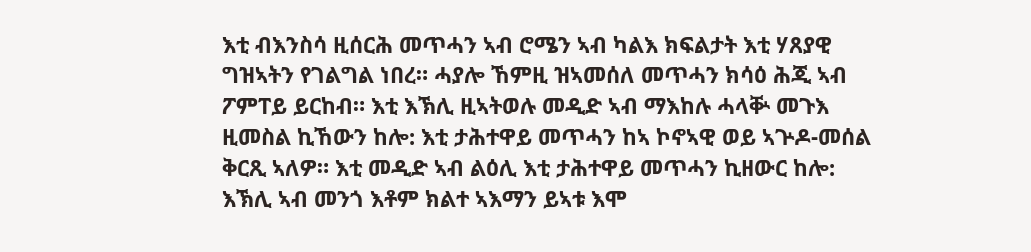እቲ ብእንስሳ ዚሰርሕ መጥሓን ኣብ ሮሜን ኣብ ካልእ ክፍልታት እቲ ሃጸያዊ ግዝኣትን የገልግል ነበረ። ሓያሎ ኸምዚ ዝኣመሰለ መጥሓን ክሳዕ ሕጂ ኣብ ፖምፐይ ይርከብ። እቲ እኽሊ ዚኣትወሉ መዲድ ኣብ ማእከሉ ሓላቝ መጉእ ዚመስል ኪኸውን ከሎ: እቲ ታሕተዋይ መጥሓን ከኣ ኮኖኣዊ ወይ ኣጕዶ-መሰል ቅርጺ ኣለዎ። እቲ መዲድ ኣብ ልዕሊ እቲ ታሕተዋይ መጥሓን ኪዘውር ከሎ: እኽሊ ኣብ መንጎ እቶም ክልተ ኣእማን ይኣቱ እሞ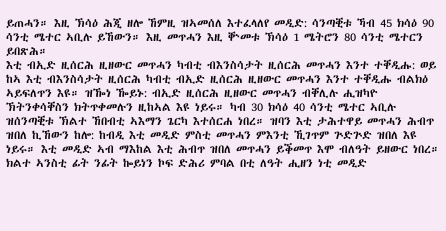ይጠሓን። እዚ ኽሳዕ ሕጂ ዘሎ ኸምዚ ዝኣመሰለ እተፈላለየ መዲድ: ሳንጣቒቱ ኻብ 45 ክሳዕ 90 ሳንቲ ሜተር ኣቢሉ ይኸውን። እዚ መጥሓን እዚ ቝመቱ ኽሳዕ 1 ሜትሮን 80 ሳንቲ ሜተርን ይበጽሕ።
እቲ ብኢድ ዚሰርሕ ዚዘውር መጥሓን ካብቲ ብእንስሳታት ዚሰርሕ መጥሓን እንተ ተቐዲሑ: ወይ ከኣ እቲ ብእንስሳታት ዚሰርሕ ካብቲ ብኢድ ዚሰርሕ ዚዘውር መጥሓን እንተ ተቐዲሑ ብልክዕ ኣይፍለጥን እዩ። ዝዀነ ዀይኑ: ብኢድ ዚሰርሕ ዚዘውር መጥሓን ብቐሊሉ ሒዝካዮ ኽትንቀሳቐስን ክትጥቀመሉን ዚከኣል እዩ ነይሩ። ካብ 30 ክሳዕ 40 ሳንቲ ሜተር ኣቢሉ ዝሰንጣቒቱ ኽልተ ኸበብቲ ኣእማን ጌርካ እተሰርሐ ነበረ። ዝባን እቲ ታሕተዋይ መጥሓን ሕብጥ ዝበለ ኪኸውን ከሎ: ከብዲ እቲ መዲድ ምስቲ መጥሓን ምእንቲ ኺገጥም ጕድጕድ ዝበለ እዩ ነይሩ። እቲ መዲድ ኣብ ማእከል እቲ ሕብጥ ዝበለ መጥሓን ይቕመጥ እሞ ብለዓት ይዘውር ነበረ። ክልተ ኣንስቲ ፊት ንፊት ኰይነን ኮፍ ድሕሪ ምባል በቲ ለዓት ሒዘን ነቲ መዲድ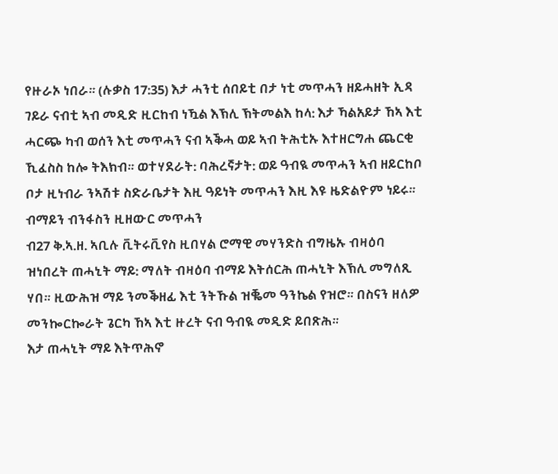የዙራኦ ነበራ። (ሉቃስ 17:35) እታ ሓንቲ ሰበይቲ በታ ነቲ መጥሓን ዘይሓዘት ኢዳ ገይራ ናብቲ ኣብ መዲድ ዚርከብ ነዃል እኽሊ ኽትመልእ ከላ: እታ ኻልአይታ ኸኣ እቲ ሓርጭ ካብ ወሰን እቲ መጥሓን ናብ ኣቕሓ ወይ ኣብ ትሕቲኡ እተዘርግሐ ጨርቂ ኺፈስስ ከሎ ትእክብ። ወተሃደራት: ባሕረኛታት: ወይ ዓብዪ መጥሓን ኣብ ዘይርከቦ ቦታ ዚነብራ ንኣሽቱ ስድራቤታት እዚ ዓይነት መጥሓን እዚ እዩ ዜድልዮም ነይሩ።
ብማይን ብንፋስን ዚዘውር መጥሓን
ብ27 ቅ.ኣ.ዘ. ኣቢሉ ቪትሩቪየስ ዚበሃል ሮማዊ መሃንድስ ብግዜኡ ብዛዕባ ዝነበረት ጠሓኒት ማይ: ማለት ብዛዕባ ብማይ እትሰርሕ ጠሓኒት እኽሊ መግለጺ ሃበ። ዚውሕዝ ማይ ንመቕዘፊ እቲ ንትኹል ዝቘመ ዓንኬል የዝሮ። በስናን ዘለዎ መንኰርኰራት ጌርካ ኸኣ እቲ ዙረት ናብ ዓብዪ መዲድ ይበጽሕ።
እታ ጠሓኒት ማይ እትጥሕኖ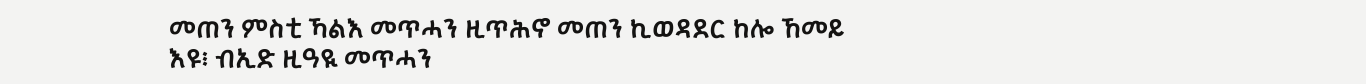መጠን ምስቲ ኻልእ መጥሓን ዚጥሕኖ መጠን ኪወዳደር ከሎ ኸመይ እዩ፧ ብኢድ ዚዓዪ መጥሓን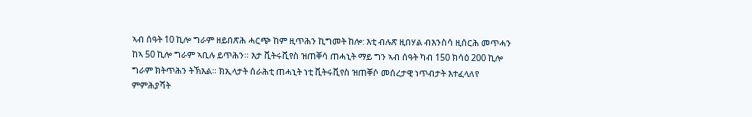ኣብ ሰዓት 10 ኪሎ ግራም ዘይበጽሕ ሓርጭ ከም ዚጥሕን ኪግመት ከሎ: እቲ ብሉጽ ዚበሃል ብእንስሳ ዚሰርሕ መጥሓን ከኣ 50 ኪሎ ግራም ኣቢሉ ይጥሕን። እታ ቪትሩቪየስ ዝጠቐሳ ጠሓኒት ማይ ግን ኣብ ሰዓት ካብ 150 ክሳዕ 200 ኪሎ ግራም ክትጥሕን ትኽእል። ክኢላታት ሰራሕቲ ጠሓኒት ነቲ ቪትሩቪየስ ዝጠቐሶ መሰረታዊ ነጥብታት እተፈላለየ ምምሕያሻት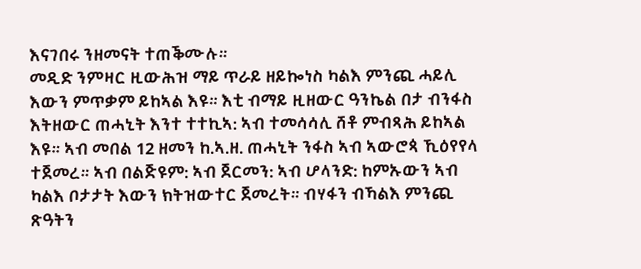እናገበሩ ንዘመናት ተጠቕሙሉ።
መዲድ ንምዛር ዚውሕዝ ማይ ጥራይ ዘይኰነስ ካልእ ምንጪ ሓይሊ እውን ምጥቃም ይከኣል እዩ። እቲ ብማይ ዚዘውር ዓንኬል በታ ብንፋስ እትዘውር ጠሓኒት እንተ ተተኪኣ: ኣብ ተመሳሳሊ ሸቶ ምብጻሕ ይከኣል እዩ። ኣብ መበል 12 ዘመን ከ.ኣ.ዘ. ጠሓኒት ንፋስ ኣብ ኣውሮጳ ኺዕየየላ ተጀመረ። ኣብ በልጅዩም: ኣብ ጀርመን: ኣብ ሆላንድ: ከምኡውን ኣብ ካልእ ቦታታት እውን ክትዝውተር ጀመረት። ብሃፋን ብኻልእ ምንጪ ጽዓትን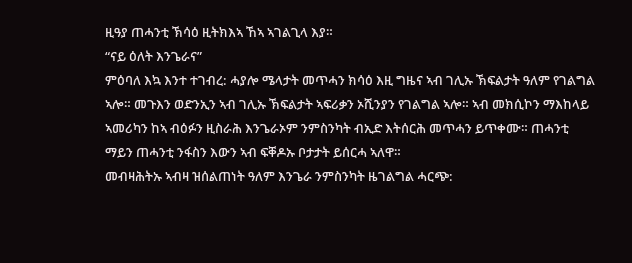ዚዓያ ጠሓንቲ ኽሳዕ ዚትክእኣ ኸኣ ኣገልጊላ እያ።
“ናይ ዕለት እንጌራና”
ምዕባለ እኳ እንተ ተገብረ: ሓያሎ ሜላታት መጥሓን ክሳዕ እዚ ግዜና ኣብ ገሊኡ ኽፍልታት ዓለም የገልግል ኣሎ። መጉእን ወድንኢን ኣብ ገሊኡ ኽፍልታት ኣፍሪቃን ኦሺንያን የገልግል ኣሎ። ኣብ መክሲኮን ማእከላይ ኣመሪካን ከኣ ብዕፉን ዚስራሕ እንጌራኦም ንምስንካት ብኢድ እትሰርሕ መጥሓን ይጥቀሙ። ጠሓንቲ ማይን ጠሓንቲ ንፋስን እውን ኣብ ፍቐዶኡ ቦታታት ይሰርሓ ኣለዋ።
መብዛሕትኡ ኣብዛ ዝሰልጠነት ዓለም እንጌራ ንምስንካት ዜገልግል ሓርጭ: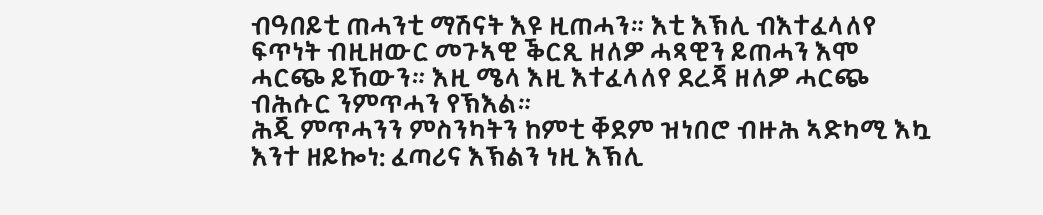ብዓበይቲ ጠሓንቲ ማሽናት እዩ ዚጠሓን። እቲ እኽሊ ብእተፈላለየ ፍጥነት ብዚዘውር መጉኣዊ ቕርጺ ዘለዎ ሓጻዊን ይጠሓን እሞ ሓርጭ ይኸውን። እዚ ሜላ እዚ እተፈላለየ ደረጃ ዘለዎ ሓርጭ ብሕሱር ንምጥሓን የኽእል።
ሕጂ ምጥሓንን ምስንካትን ከምቲ ቐደም ዝነበሮ ብዙሕ ኣድካሚ እኳ እንተ ዘይኰነ: ፈጣሪና እኽልን ነዚ እኽሊ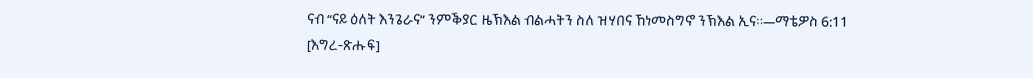ናብ “ናይ ዕለት እንጌራና” ንምቕያር ዜኽእል ብልሓትን ስለ ዝሃበና ኸነመስግኖ ንኽእል ኢና።—ማቴዎስ 6:11
[እግረ-ጽሑፍ]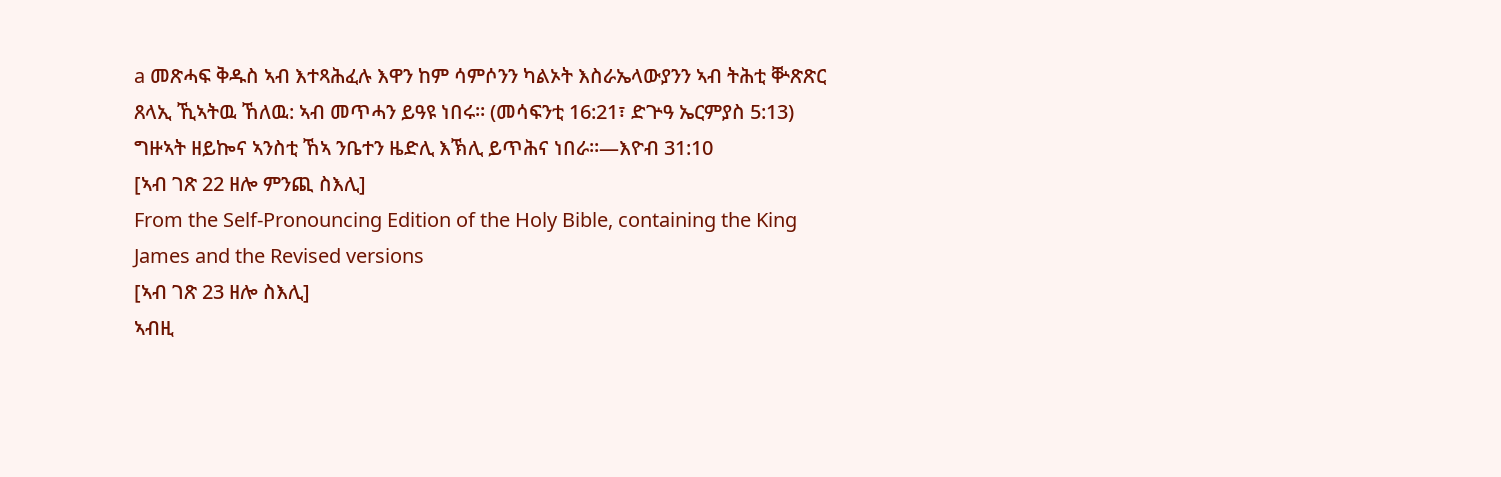a መጽሓፍ ቅዱስ ኣብ እተጻሕፈሉ እዋን ከም ሳምሶንን ካልኦት እስራኤላውያንን ኣብ ትሕቲ ቝጽጽር ጸላኢ ኺኣትዉ ኸለዉ: ኣብ መጥሓን ይዓዩ ነበሩ። (መሳፍንቲ 16:21፣ ድጕዓ ኤርምያስ 5:13) ግዙኣት ዘይኰና ኣንስቲ ኸኣ ንቤተን ዜድሊ እኽሊ ይጥሕና ነበራ።—እዮብ 31:10
[ኣብ ገጽ 22 ዘሎ ምንጪ ስእሊ]
From the Self-Pronouncing Edition of the Holy Bible, containing the King James and the Revised versions
[ኣብ ገጽ 23 ዘሎ ስእሊ]
ኣብዚ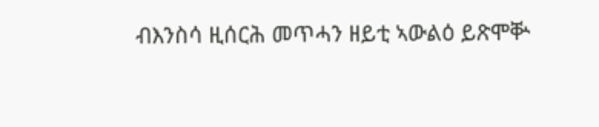ብእንስሳ ዚሰርሕ መጥሓን ዘይቲ ኣውልዕ ይጽሞቝ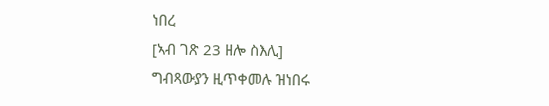ነበረ
[ኣብ ገጽ 23 ዘሎ ስእሊ]
ግብጻውያን ዚጥቀመሉ ዝነበሩ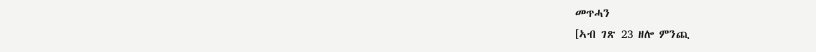መጥሓን
[ኣብ ገጽ 23 ዘሎ ምንጪ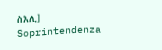ስእሊ]
Soprintendenza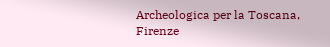Archeologica per la Toscana, Firenze